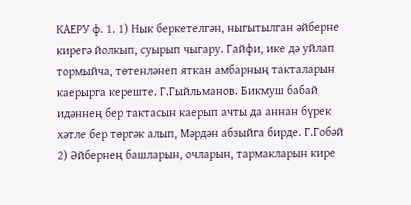КАЕРУ ф. 1. 1) Нык беркетелгән, ныгытылган әйберне кирегә йолкып, суырып чыгару. Гайфи, ике дә уйлап тормыйча, төтенләнеп яткан амбарның такталарын каерырга кереште. Г.Гыйльманов. Бикмуш бабай идәннең бер тактасын каерып ачты да аннан бүрек хәтле бер төргәк алып, Мәрдән абзыйга бирде. Г.Гобәй 2) Әйбернең башларын, очларын, тармакларын кире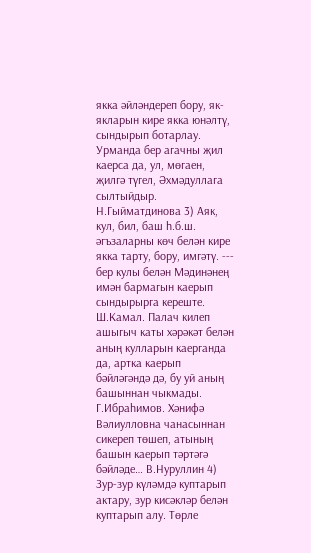якка әйләндереп бору, як-якларын кире якка юнәлтү, сындырып ботарлау. Урманда бер агачны җил каерса да, ул, мөгаен, җилгә түгел, Әхмәдуллага сылтыйдыр. Н.Гыйматдинова 3) Аяк, кул, бил, баш һ.б.ш. әгъзаларны көч белән кире якка тарту, бору, имгәтү. --- бер кулы белән Мәдинәнең имән бармагын каерып сындырырга кереште. Ш.Камал. Палач килеп ашыгыч каты хәрәкәт белән аның кулларын каерганда да, артка каерып бәйләгәндә дә, бу уй аның башыннан чыкмады. Г.Ибраһимов. Хәнифә Вәлиулловна чанасыннан сикереп төшеп, атының башын каерып тәртәгә бәйләде… В.Нуруллин 4) Зур-зур күләмдә куптарып актару, зур кисәкләр белән куптарып алу. Төрле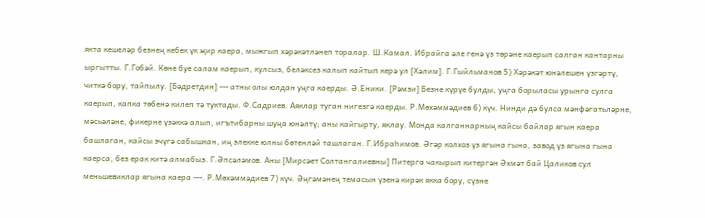якта кешеләр безнең кебек үк җир каера, мыжгып хәрәкәтләнеп торалар. Ш.Камал. Ибрайга әле генә үз төрәне каерып салган кантарны ыргытты. Г.Гобәй. Көне буе салам каерып, кулсыз, беләксез калып кайтып керә ул [Хәлим]. Г.Гыйльманов 5) Хәрәкәт юнәлешен үзгәртү, читкә бору, тайпылу. [Бәдретдин] --- атны олы юлдан уңга каерды. Ә.Еники. [Рәмзи] Безне күрүе булды, уңга борыласы урынга сулга каерып, капка төбенә килеп тә туктады. Ф.Садриев. Аяклар туган нигезгә каерды. Р.Мөхәммәдиев 6) күч. Нинди дә булса мәнфәгатьләрне, мәсьәләне, фикерне үзәккә алып, игътибарны шуңа юнәлтү; аны кайгырту, яклау. Монда калганнарның кайсы байлар ягын каера башлаган, кайсы эчүгә сабышкан, иң элекке юлны бөтенләй ташлаган. Г.Ибраһимов. Әгәр колхоз үз ягына гына, завод үз ягына гына каерса, без ерак китә алмабыз. Г.Әпсәләмов. Аны [Мирсәет Солтангалиевны] Питерга чакырып китергән Әхмәт бай Цаликов сул меньшевиклар ягына каера ---. Р.Мөхәммәдиев 7) күч. Әңгәмәнең темасын үзенә кирәк якка бору, сүзне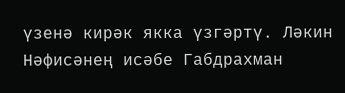үзенә кирәк якка үзгәртү. Ләкин Нәфисәнең исәбе Габдрахман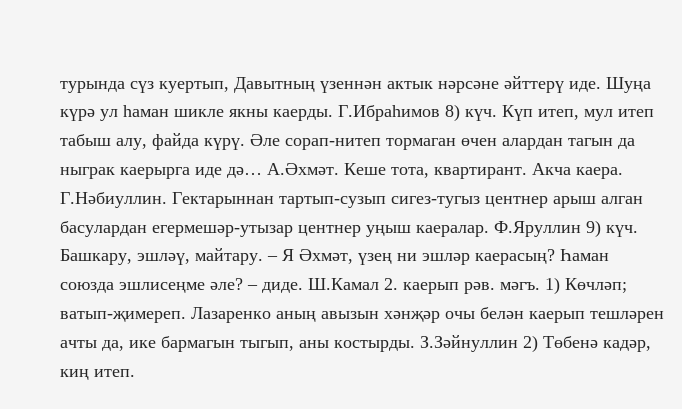турында сүз куертып, Давытның үзеннән актык нәрсәне әйттерү иде. Шуңа күрә ул һаман шикле якны каерды. Г.Ибраһимов 8) күч. Күп итеп, мул итеп табыш алу, файда күрү. Әле сорап-нитеп тормаган өчен алардан тагын да ныграк каерырга иде дә… А.Әхмәт. Кеше тота, квартирант. Акча каера. Г.Нәбиуллин. Гектарыннан тартып-сузып сигез-тугыз центнер арыш алган басулардан егермешәр-утызар центнер уңыш каералар. Ф.Яруллин 9) күч. Башкару, эшләү, майтару. – Я Әхмәт, үзең ни эшләр каерасың? Һаман союзда эшлисеңме әле? – диде. Ш.Камал 2. каерып рәв. мәгъ. 1) Көчләп; ватып-җимереп. Лазаренко аның авызын хәнҗәр очы белән каерып тешләрен ачты да, ике бармагын тыгып, аны костырды. З.Зәйнуллин 2) Төбенә кадәр, киң итеп.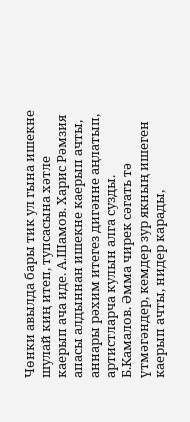Чөнки авылда бары тик ул гына ишекне шулай киң итеп, тупсасына хәтле каерып ача иде. А.Шамов. Харис Рәмзия апасы алдыннан ишекне каерып ачты, аннары рәхим итегез дигәнне аңлатып, артистларча кулын алга сузды. Б.Камалов. Әмма чирек сәгать тә үтмәгәндер, кемдер зур якның ишеген каерып ачты, нидер карады,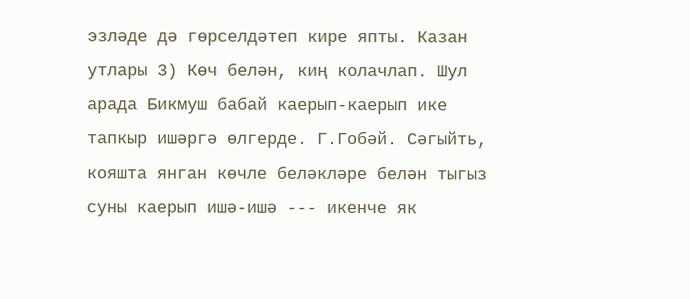эзләде дә гөрселдәтеп кире япты. Казан утлары 3) Көч белән, киң колачлап. Шул арада Бикмуш бабай каерып-каерып ике тапкыр ишәргә өлгерде. Г.Гобәй. Сәгыйть, кояшта янган көчле беләкләре белән тыгыз суны каерып ишә-ишә --- икенче як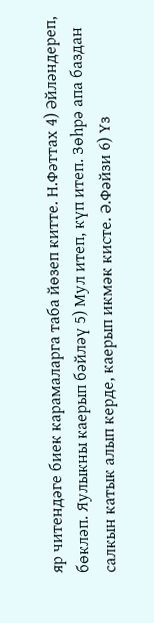яр читендәге биек карамаларга таба йөзеп китте. Н.Фәттах 4) Әйләндереп, бөкләп. Яулыкны каерып бәйләү 5) Мул итеп, күп итеп. Зөһрә апа баздан салкын катык алып керде, каерып икмәк кисте. Ә.Фәйзи 6) Үз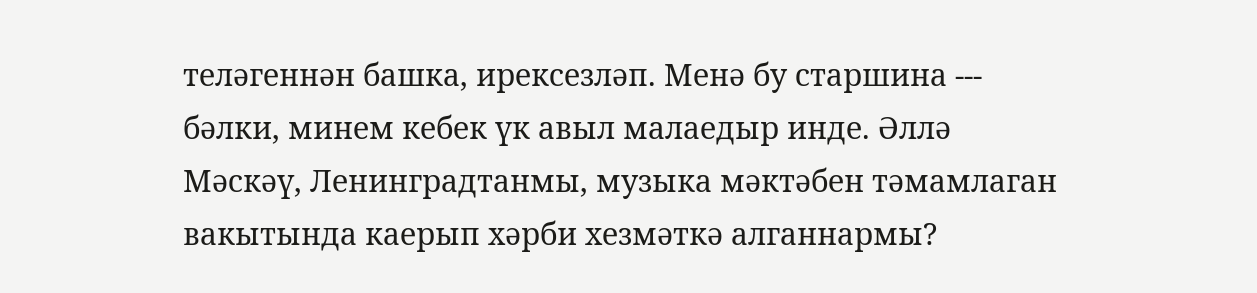теләгеннән башка, ирексезләп. Менә бу старшина --- бәлки, минем кебек үк авыл малаедыр инде. Әллә Мәскәү, Ленинградтанмы, музыка мәктәбен тәмамлаган вакытында каерып хәрби хезмәткә алганнармы?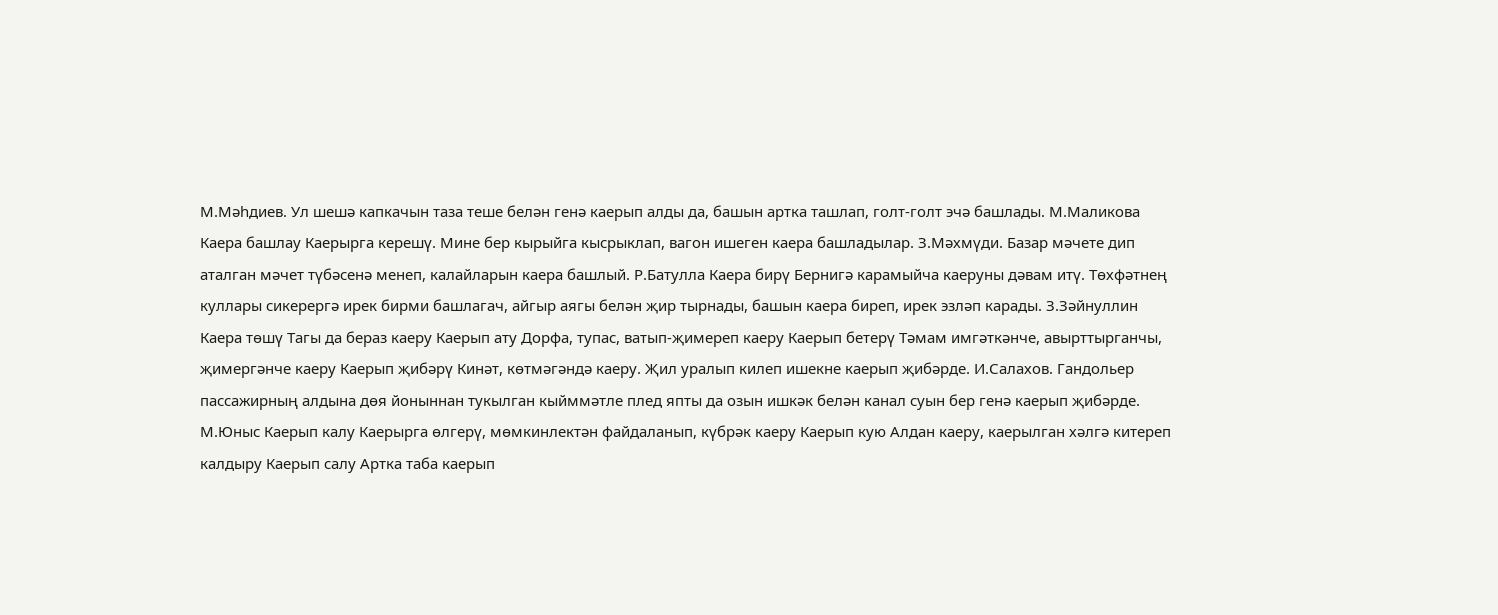М.Мәһдиев. Ул шешә капкачын таза теше белән генә каерып алды да, башын артка ташлап, голт-голт эчә башлады. М.Маликова Каера башлау Каерырга керешү. Мине бер кырыйга кысрыклап, вагон ишеген каера башладылар. З.Мәхмүди. Базар мәчете дип аталган мәчет түбәсенә менеп, калайларын каера башлый. Р.Батулла Каера бирү Бернигә карамыйча каеруны дәвам итү. Төхфәтнең куллары сикерергә ирек бирми башлагач, айгыр аягы белән җир тырнады, башын каера биреп, ирек эзләп карады. З.Зәйнуллин Каера төшү Тагы да бераз каеру Каерып ату Дорфа, тупас, ватып-җимереп каеру Каерып бетерү Тәмам имгәткәнче, авырттырганчы, җимергәнче каеру Каерып җибәрү Кинәт, көтмәгәндә каеру. Җил уралып килеп ишекне каерып җибәрде. И.Салахов. Гандольер пассажирның алдына дөя йоныннан тукылган кыйммәтле плед япты да озын ишкәк белән канал суын бер генә каерып җибәрде. М.Юныс Каерып калу Каерырга өлгерү, мөмкинлектән файдаланып, күбрәк каеру Каерып кую Алдан каеру, каерылган хәлгә китереп калдыру Каерып салу Артка таба каерып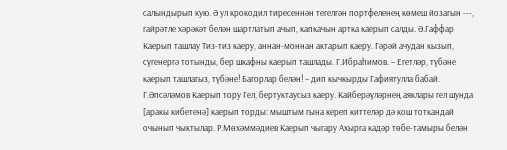салындырып кую. Ә ул крокодил тиресеннән тегелгән портфеленең көмеш йозагын ---, гайрәтле хәрәкәт белән шартлатып ачып, капкачын артка каерып салды. Ә.Гаффар Каерып ташлау Тиз-тиз каеру, аннан-моннан актарып каеру. Гәрәй ачудан кызып, сүгенергә тотынды, бер шкафны каерып ташлады. Г.Ибраһимов. – Егетләр, түбәне каерып ташлагыз, түбәне! Багорлар белән! – дип кычкырды Гафиятулла бабай. Г.Әпсәләмов Каерып тору Гел, бертуктаусыз каеру. Кайберәүләрнең аяклары гел шунда [аракы кибетенә] каерып торды: мыштым гына кереп киттеләр дә кош тоткандай очынып чыктылар. Р.Мөхәммәдиев Каерып чыгару Ахырга кадәр төбе-тамыры белән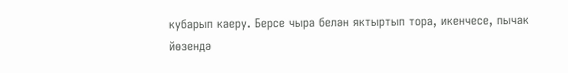кубарып каеру. Берсе чыра белән яктыртып тора, икенчесе, пычак йөзендә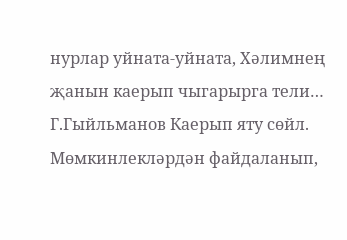нурлар уйната-уйната, Хәлимнең җанын каерып чыгарырга тели… Г.Гыйльманов Каерып яту сөйл. Мөмкинлекләрдән файдаланып,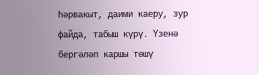һәрвакыт, даими каеру, зур файда, табыш күрү. Үзенә бергәләп каршы төшү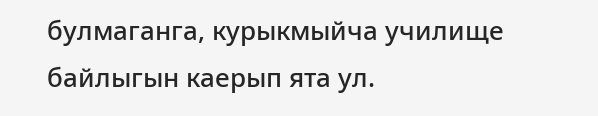булмаганга, курыкмыйча училище байлыгын каерып ята ул.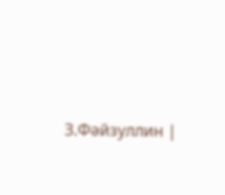З.Фәйзуллин |